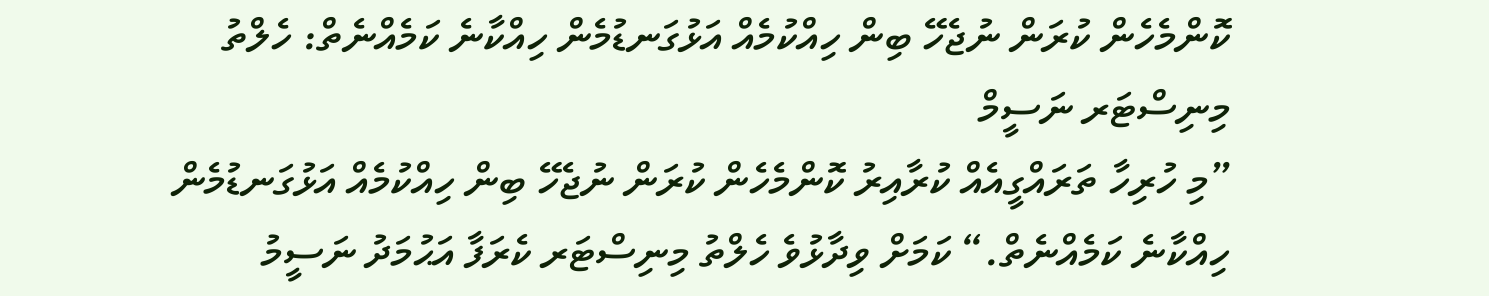ކޮންމެހެން ކުރަން ނުޖެހޭ ބިން ހިއްކުމެއް އަޅުގަނޑުމެން ހިއްކާނެ ކަމެއްނެތް: ހެލްތު މިނިސްޓަރ ނަސީމް
”މި ހުރިހާ ތަރައްގީއެއް ކުރާއިރު ކޮންމެހެން ކުރަން ނުޖެހޭ ބިން ހިއްކުމެއް އަޅުގަނޑުމެން ހިއްކާނެ ކަމެއްނެތް.“ ކަމަށް ވިދާޅުވެ ހެލްތު މިނިސްޓަރ ކެރަފާ އަޙުމަދު ނަސީމު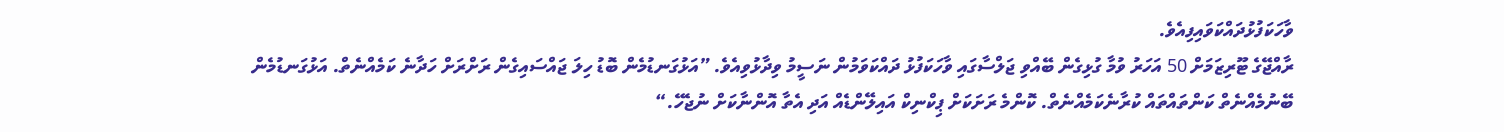ވާހަކަފުޅުދައްކަވައިފިއެވެ.
ރާއްޖޭގެ ޓޫރިޒަމަށް 50 އަހަރު ވުމާ ގުޅިގެން ބޭއްވި ޖަލްސާގައި ވާހަކަފުޅު ދައްކަވަމުން ނަސީމު ވިދާޅުވިއެވެ. ”އަޅުގަނޑުމެން ބޮޑު ހިލަ ޖައްސައިގެން ރަށްރަށް ހަދާނެ ކަމެއްނެތް. އަޅުގަނޑުމެން ބޭނުމެއްނެތް ކަންތައްތައް ކުރާނެކަމެއްނެތް. ކޮންމެ ރަށަކަށް ޕިކްނިކް އައިލޭންޑެއް އަދި އެތާ އޮންނާކަށް ނުޖެހޭ.“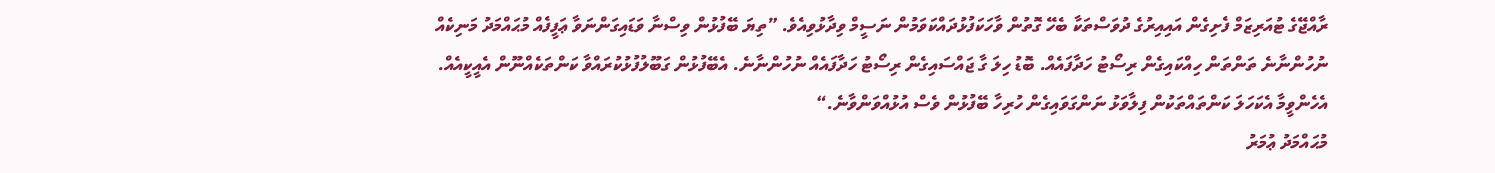ރާއްޖޭގެ ޓުއަރިޒަމް ފެށިގެން އައިއިރުގެ ދުވަސްތަކާ ބެހޭ ގޮތުން ވާހަކަފުޅުދައްކަވަމުން ނަސީމް ވިދާޅުވިއެވެ. ”ތިޔަ ބޭފުޅުން ވިސްނާ ވަޑައިގަންނަވާ ޢަފީފެއް މުޙައްމަދު މަނިކެއް ނުހުންނާނެ ތަންތަން ހިއްކައިގެން ރިސޯޓު ހަދާފައެއް. ބޮޑު ހިލަ ގާ ޖައްސައިގެން ރިސޯޓު ހަދާފައެއް ނުހުންނާނެ. އެބޭފުޅުން ގަބޫލުފުޅުކުރައްވާ ކަންތަކެއްނޫން އެއީކީއެއް. އެހެންވީމާ އެކަހަލަ ކަންތައްތަކުން ފިލާވަޅު ނަންގަވައިގެން ހުރިހާ ބޭފުޅުން ވެސް އުޅުއްވަންވާނެ.“
މުޙައްމަދު ޢުމަރު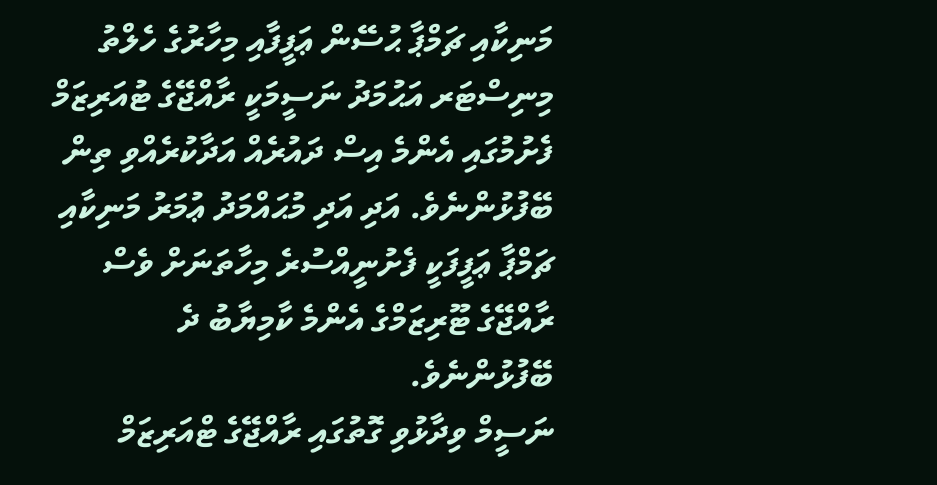މަނިކާއި ޗަމްޕާ ޙުސޭން ޢަފީފާއި މިހާރުގެ ހެލްތު މިނިސްޓަރ އަޙުމަދު ނަސީމަކީ ރާއްޖޭގެ ޓުއަރިޒަމް ފެށުމުގައި އެންމެ އިސް ދައުރެއް އަދާކުރެއްވި ތިން ބޭފުޅުންނެވެ. އަދި އަދި މުޙައްމަދު ޢުމަރު މަނިކާއި ޗަމްޕާ ޢަފީފަކީ ފެށުނީއްސުރެ މިހާތަނަށް ވެސް ރާއްޖޭގެ ޓޫރިޒަމްގެ އެންމެ ކާމިޔާބު ދެ ބޭފުޅުންނެވެ.
ނަސީމް ވިދާޅުވި ގޮތުގައި ރާއްޖޭގެ ޓްއަރިޒަމް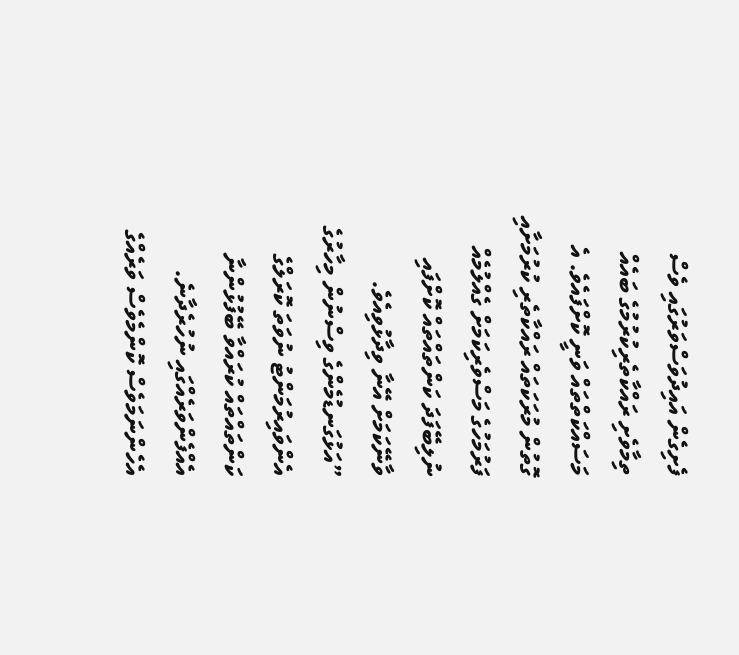ފެށިގެން އައިދުވަސްވަރުގައި ވެސް ތިމާވެށި ރައްކާތެރިކުރުމުގެ ބައެއް މަސައްކަތްތައް ވަނީ ކޮށްފައެވެ. އެ ގޮތުން މުރަކަތައް ރައްކާތެރި ކުރުމަށާއި ފަރުމަހުގެ މަސްވެރިކަމަށް ގެއްލުމެއް ނުލިބޭފަދަ ކަންތައްތައް ކޮށްފައި ވާނޭކަމަށް އޭނާ ވިދާޅުވިއެވެ.
”އަޅުގަނޑުމެންގެ ވިސްނުން މިހާރުގެ އެންވައިރުމަންޓު ނުވަތަ ކޮރަލްގެ ކަންތައްތައް ކުރައްވާ ބޭފުޅުންނާ އެއްފެންވަރެއްގައި ނުހުރެދާނެ. އެހެންނަމަވެސް ކޮންމެވެސް ވަރެއްގެ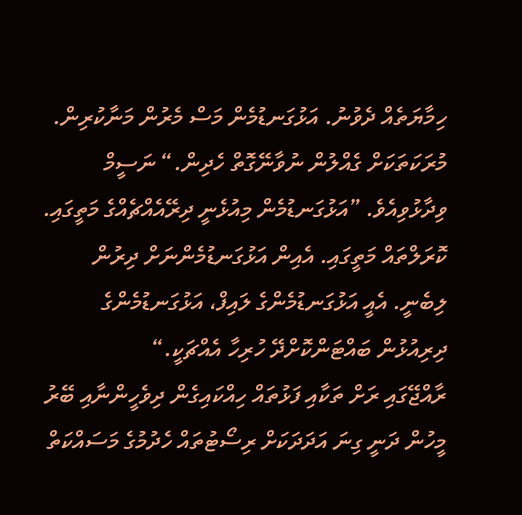ހިމާޔަތެއް ދެވުނު. އަޅުގަނޑުމެން މަސް މެރުން މަނާކުރިން. މުރަކަތަކަށް ގެއްލުން ނުވާނޭގޮތް ހެދިން.“ ނަސީމް ވިދާޅުވިއެވެ. ”އަޅުގަނޑުމެން މިއުޅެނީ ދިރޭއެއްޗެއްގެ މަތީގައި. ކޮރަލްތައް މަތީގައި. އެއިން އަޅުގަނޑުމެންނަށް ދިރުން ލިބެނީ. އެއީ އަޅުގަނޑުމެންގެ ލައިފް، އަޅުގަނޑުމެންގެ ދިރިއުޅުން ބައްޓަންކޮށްދޭ ހުރިހާ އެއްޗަކީ.“
ރާއްޖޭގައި ރަށް ތަކާއި ފަޅުތައް ހިއްކައިގެން ދިވެހީންނާއި ބޭރު މީހުން ދަނީ ގިނަ އަދަދަކަށް ރިސޯޓުތައް ހެދުމުގެ މަސައްކަތް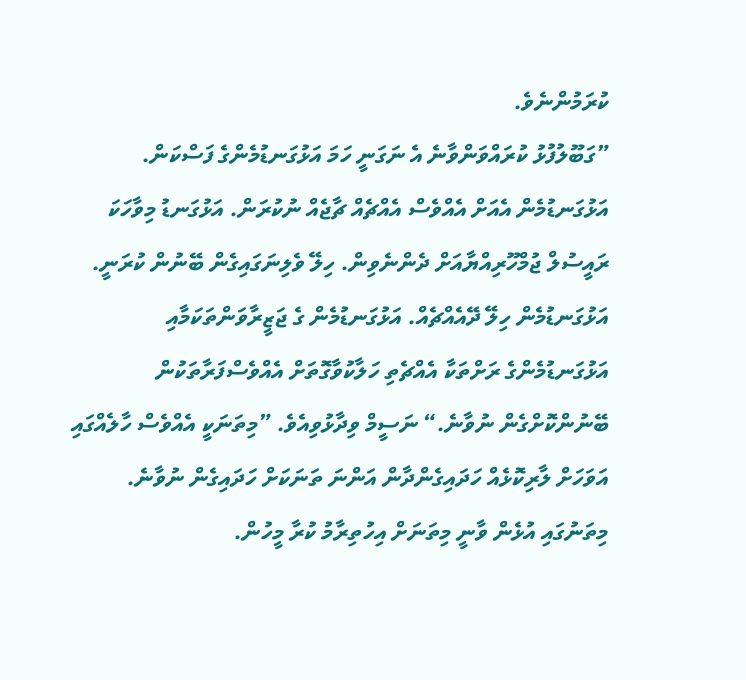ކުރަމުންނެވެ.
”ގަބޫލުފުޅު ކުރައްވަންވާނެ އެ ނަގަނީ ހަމަ އަޅުގަނޑުމެންގެ ފަސްކަން. އަޅުގަނޑުމެން އެއަށް އެއްވެސް އެއްޗެއް ޗާޖެއް ނުކުރަން. އަޅުގަނޑު މިވާހަކަ ރައީސުލް ޖުމްހޫރިއްޔާއަށް ދެންނެވިން. ހިލޭ ވެލިނަގައިގެން ބޭނުން ކުރަނީ. އަޅުގަނޑުމެން ހިލޭ ދޭއެއްޗެއް. އަޅުގަނޑުމެން ގެ ޖަޒީރާވަންތަކަމާއި އަޅުގަނޑުމެންގެ ރަށްތަކާ އެއްޗެތި ހަލާކުވާގޮތަށް އެއްވެސްފަރާތަކުން ބޭނުންކޮށްގެން ނުވާނެ.“ ނަސީމް ވިދާޅުވިއެވެ. ”މިތަނަކީ އެއްވެސް ހާލެއްގައި އަވަހަށް ލާރިކޮޅެއް ހަދައިގެންދާން އަންނަ ތަނަކަށް ހަދައިގެން ނުވާނެ. މިތަނުގައި އުޅެން ވާނީ މިތަނަށް އިހުތިރާމު ކުރާ މީހުން.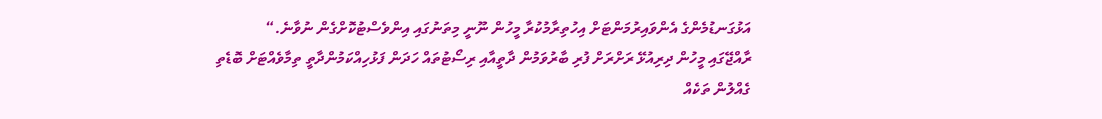އަޅުގަނޑުމެންގެ އެންވައިރުމަންޓަށް އިހުތިރާމުކުރާ މީހުން ނޫނީ މިތަނުގައި އިންވެސްޓުކޮށްގެން ނުވާނެ.“
ރާއްޖޭގައި މީހުން ދިރިއުޅޭ ރަށްރަށް ފުރި ބާރުވަމުން ދާތީއާއި ރިސޯޓުތައް ހަދަން ފަޅުހިއްކަމުންދާތީ ތިމާވެއްޓަށް ބޮޑެތި ގެއްލުން ތަކެއް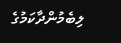ލިބެމުންދާކަމުގެ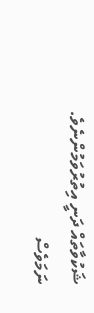ޝަކުވާތައް ދަނީ އިތުރުވަމުންނެވެ. ނަމަވެސް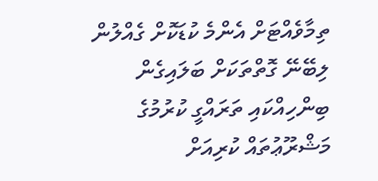ތިމާވެއްޓަށް އެންމެ ކުޑަކޮށް ގެއްލުން ލިބޭނޭ ގޮތްތަކަށް ބަލައިގެން ބިންހިއްކައި ތަރައްގީ ކުރުމުގެ މަޝްރޫޢުތައް ކުރިއަށް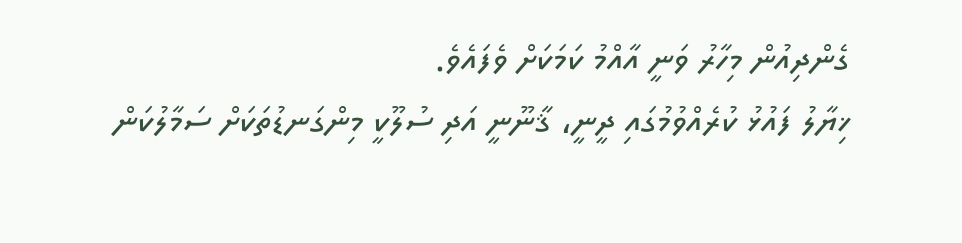ގެންދިއުން މިހާރު ވަނީ އާއްމު ކަމަކަށް ވެފައެވެ.
ޚިޔާލު ފައުޅު ކުރެއްވުމުގައި ދީނީ، ޤާނޫނީ އަދި ސުލޫކީ މިންގަނޑުތަކަށް ސަމާލުކަން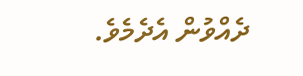ދެއްވުން އެދެމެވެ.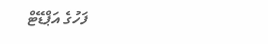ފަހުގެ އަޕްޑޭޓް